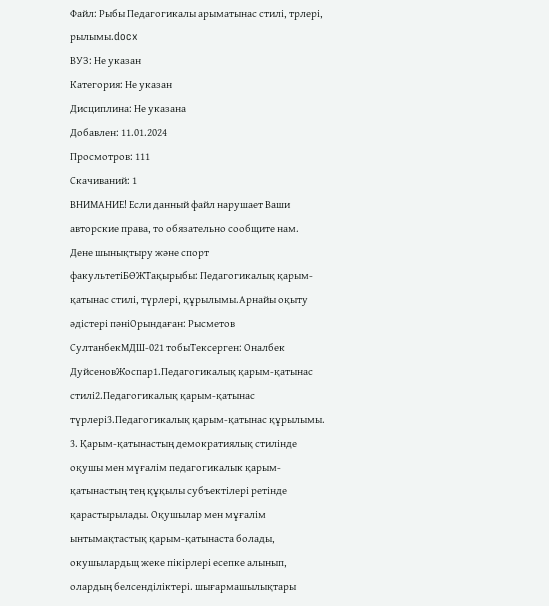Файл: Рыбы Педагогикалы арыматынас стилі, трлері, рылымы.docx
ВУЗ: Не указан
Категория: Не указан
Дисциплина: Не указана
Добавлен: 11.01.2024
Просмотров: 111
Скачиваний: 1
ВНИМАНИЕ! Если данный файл нарушает Ваши авторские права, то обязательно сообщите нам.
Дене шынықтыру және спорт факультетіБӨЖТақырыбы: Педагогикалық қарым-қатынас стилі, түрлері, құрылымы.Арнайы оқыту әдістері пәніОрындаған: Рысметов СултанбекМДШ-021 тобыТексерген: Оналбек ДуйсеновЖоспар1.Педагогикалық қарым-қатынас стилі2.Педагогикалық қарым-қатынас түрлері3.Педагогикалық қарым-қатынас құрылымы.
3. Қарым-қатынастың демократиялық стилінде оқушы мен мүғалім педагогикалык қарым-қатынастың тең құқылы субъектілері ретінде қарастырылады. Оқушылар мен мұғалім ынтымақтастық қарым-қатынаста болады, окушылардьщ жеке пікірлері есепке алынып, олардың белсенділіктері. шығармашылықтары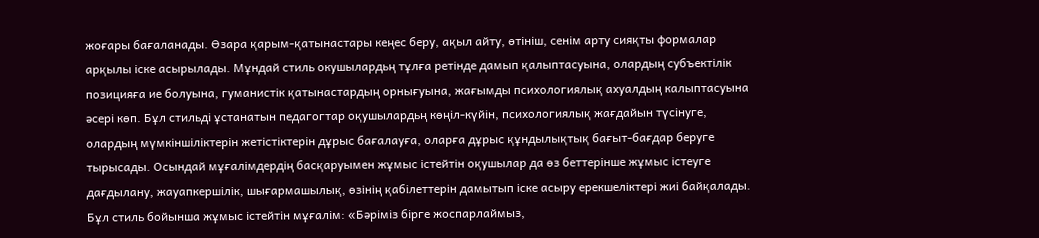жоғары бағаланады. Өзара қарым-қатынастары кеңес беру, ақыл айту, өтініш, сенім арту сияқты формалар арқылы іске асырылады. Мұндай стиль окушылардьң тұлға ретінде дамып қалыптасуына, олардың субъектілік позицияға ие болуына, гуманистік қатынастардың орнығуына, жағымды психологиялық ахуалдың калыптасуына әсері көп. Бұл стильді ұстанатын педагогтар оқушылардьң көңіл-күйін, психологиялық жағдайын түсінуге, олардың мүмкіншіліктерін жетістіктерін дұрыс бағалауға, оларға дұрыс құндылықтық бағыт-бағдар беруге тырысады. Осындай мұғалімдердің басқаруымен жұмыс істейтін оқушылар да өз беттерінше жұмыс істеуге дағдылану, жауапкершілік, шығармашылық, өзінің қабілеттерін дамытып іске асыру ерекшеліктері жиі байқалады. Бұл стиль бойынша жұмыс істейтін мұғалім: «Бәріміз бірге жоспарлаймыз,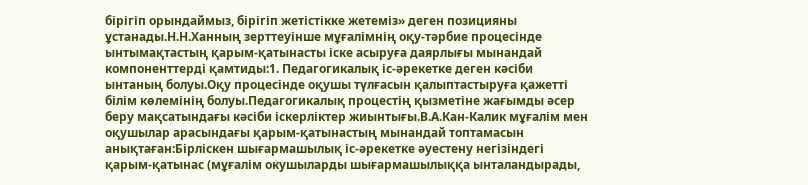бірігіп орындаймыз, бірігіп жетістікке жетеміз» деген позицияны ұстанады.Н.Н.Ханның зерттеуінше мұғалімнің оқу-тәрбие процесінде ынтымақтастың қарым-қатынасты іске асыруға даярлығы мынандай компоненттерді қамтиды:1. Педагогикалық іс-әрекетке деген кәсіби ынтаның болуы.Оқу процесінде оқушы түлғасын қалыптастыруға қажетті білім көлемінің болуы.Педагогикалық процестің қызметіне жағымды әсер беру мақсатындағы кәсіби іскерліктер жиынтығы.В.А.Кан-Калик мұғалім мен оқушылар арасындағы қарым-қатынастың мынандай топтамасын анықтаған:Бірліскен шығармашылық іс-әрекетке әуестену негізіндегі қарым-қатынас (мұғалім окушыларды шығармашылыққа ынталандырады,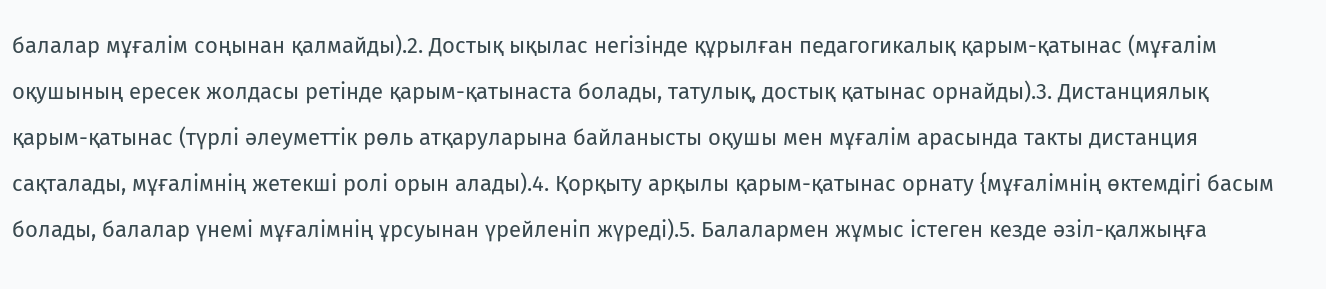балалар мұғалім соңынан қалмайды).2. Достық ықылас негізінде құрылған педагогикалық қарым-қатынас (мұғалім оқушының ересек жолдасы ретінде қарым-қатынаста болады, татулық, достық қатынас орнайды).3. Дистанциялық қарым-қатынас (түрлі әлеуметтік рөль атқаруларына байланысты оқушы мен мұғалім арасында такты дистанция сақталады, мұғалімнің жетекші ролі орын алады).4. Қорқыту арқылы қарым-қатынас орнату {мұғалімнің өктемдігі басым болады, балалар үнемі мұғалімнің ұрсуынан үрейленіп жүреді).5. Балалармен жұмыс істеген кезде әзіл-қалжыңға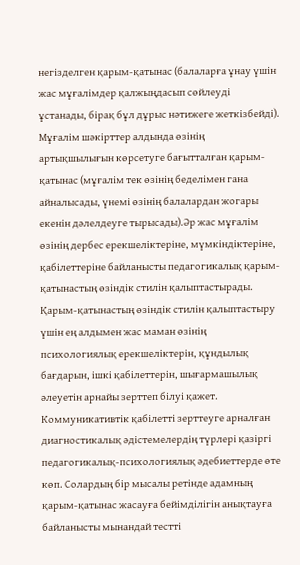негізделген қарым-қатынас (балаларға ұнау үшін жас мұғалімдер қалжыңдасып сөйлеуді ұстанады, бірақ бұл дұрыс нәтижеге жеткізбейді).
Мұғалім шәкірттер алдында өзінің артықшылығын көрсетуге бағытталған қарым-қатынас (мұғалім тек өзінің беделімен гана айналысады, үнемі өзінің балалардан жогары екенін дәлелдеуге тырысады).Әр жас мұғалім өзінің дербес ерекшеліктеріне, мүмкіндіктеріне, қабілеттеріне байланысты педагогикалық қарым-қатынастың өзіндік стилін қалыптастырады. Қарым-қатынастың өзіндік стилін қалыптастыру үшін ең алдымен жас маман өзінің психологиялық ерекшеліктерін, құндылық бағдарын, ішкі қабілеттерін, шығармашылық әлеуетін арнайы зерттеп білуі қажет. Коммуникативтік қабілетті зерттеуге арналған диагностикалық әдістемелердің түрлері қазіргі педагогикалық-психологиялық әдебиеттерде өте көп. Солардың бір мысалы ретінде адамның қарым-қатынас жасауға бейімділігін анықтауға байланысты мынандай тестті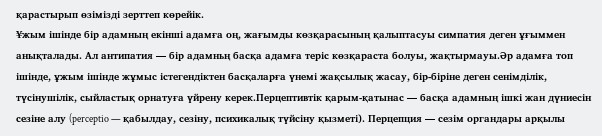қарастырып өзімізді зерттеп көрейік.
¥жым ішінде бір адамның екінші адамға оң, жағымды көзқарасының қалыптасуы симпатия деген ұғыммен анықталады. Ал антипатия — бір адамньң басқа адамға теріс көзқараста болуы, жақтырмауы.Әр адамға топ ішінде, ұжым ішінде жұмыс істегендіктен басқаларға үнемі жақсылық жасау, бір-біріне деген сенімділік, түсінушілік, сыйластық орнатуға үйрену керек.Перцептивтік қарым-қатынас — басқа адамның ішкі жан дүниесін сезіне алу (perceptio — қабылдау, сезіну, психикалық түйсіну қызметі). Перцепция — сезім органдары арқылы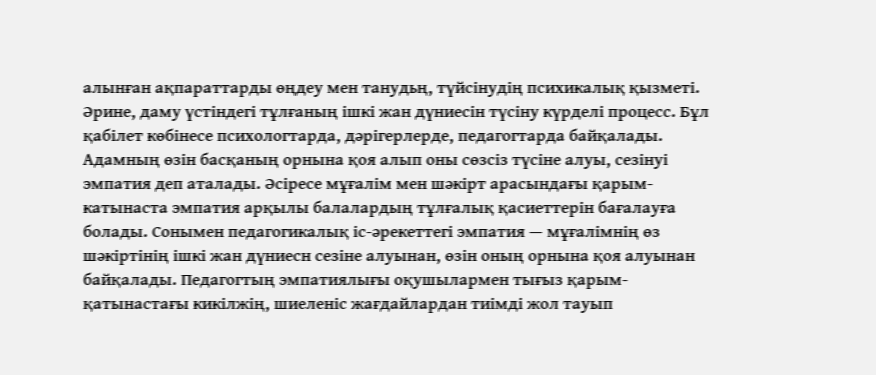алынған ақпараттарды өңдеу мен танудьң, түйсінудің психикалық қызметі. Әрине, даму үстіндегі тұлғаның ішкі жан дүниесін түсіну күрделі процесс. Бұл қабілет көбінесе психологтарда, дәрігерлерде, педагогтарда байқалады. Адамның өзін басқаның орнына қоя алып оны сөзсіз түсіне алуы, сезінуі эмпатия деп аталады. Әсіресе мұғалім мен шәкірт арасындағы қарым-катынаста эмпатия арқылы балалардың тұлғалық қасиеттерін бағалауға болады. Сонымен педагогикалық іс-әрекеттегі эмпатия — мұғалімнің өз шәкіртінің ішкі жан дүниесн сезіне алуынан, өзін оның орнына қоя алуынан байқалады. Педагогтың эмпатиялығы оқушылармен тығыз қарым-қатынастағы кикілжің, шиеленіс жағдайлардан тиімді жол тауып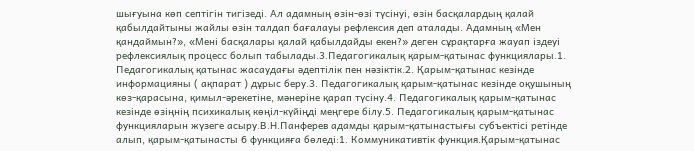шығуына көп септігін тигізеді. Ал адамның өзін-өзі түсінуі, өзін басқалардың қалай қабылдайтыны жайлы өзін талдап бағалауы рефлексия деп аталады. Адамның «Мен қандаймын?», «Мені басқалары қалай қабылдайды екен?» деген сұрақтарға жауап іздеуі рефлексиялық процесс болып табылады.3.Педагогикалық қарым-қатынас функциялары.1. Педагогикалық қатынас жасаудағы әдептілік пен нәзіктік.2. Қарым-қатынас кезінде информацияны ( ақпарат ) дұрыс беру.3. Педагогикалық қарым-қатынас кезінде оқушының көз-қарасына, қимыл-әрекетіне, мәнеріне қарап түсіну.4. Педагогикалық қарым-қатынас кезінде өзіңнің психикалық көңіл-күйіңді меңгере білу.5. Педагогикалық қарым-қатынас функцияларын жүзеге асыру.В.Н.Панферев адамды қарым-қатынастығы субъектісі ретінде алып, қарым-қатынасты 6 функцияға бөледі:1. Коммуникативтік функция.Қарым-қатынас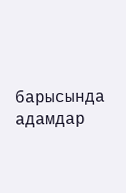барысында адамдар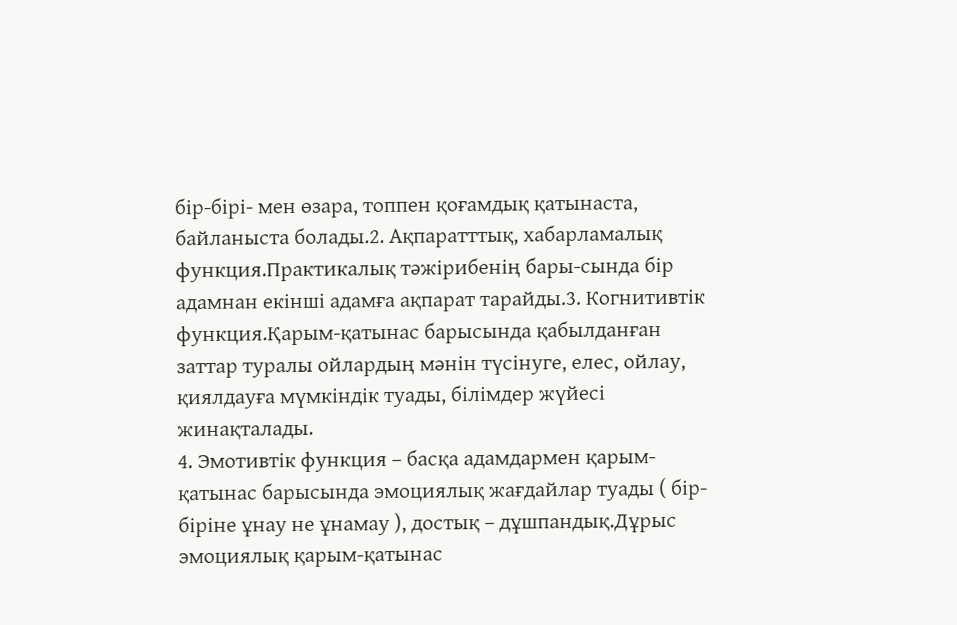бір-бірі- мен өзара, топпен қоғамдық қатынаста, байланыста болады.2. Ақпаратттық, хабарламалық функция.Практикалық тәжірибенің бары-сында бір адамнан екінші адамға ақпарат тарайды.3. Когнитивтік функция.Қарым-қатынас барысында қабылданған заттар туралы ойлардың мәнін түсінуге, елес, ойлау, қиялдауға мүмкіндік туады, білімдер жүйесі жинақталады.
4. Эмотивтік функция – басқа адамдармен қарым-қатынас барысында эмоциялық жағдайлар туады ( бір-біріне ұнау не ұнамау ), достық – дұшпандық.Дұрыс эмоциялық қарым-қатынас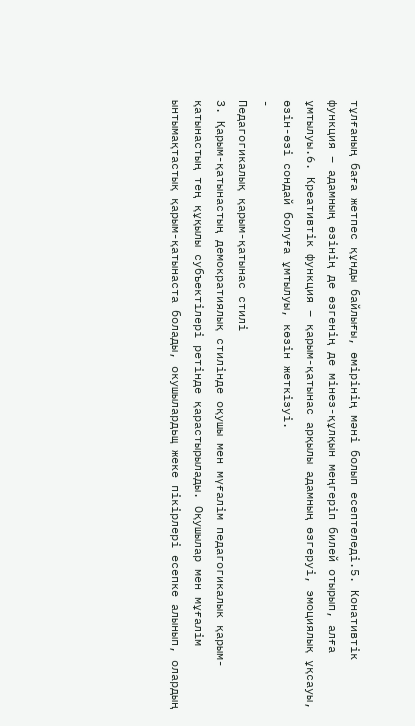тұлғаның баға жетпес құнды байлығы, өмірінің мәні болып есептеледі.5. Конативтік функция – адамның өзінің де өзгенің де мінез-құлқын меңгеріп билей отырып, алға ұмтылуы.6. Креативтік функция – қарым-қатынас арқылы адамның өзгеруі, эмоциялық ұқсауы, өзін-өзі сондай болуға ұмтылуы, көзін жеткізуі.
-
Педагогикалық қарым-қатынас стилі
3. Қарым-қатынастың демократиялық стилінде оқушы мен мүғалім педагогикалык қарым-қатынастың тең құқылы субъектілері ретінде қарастырылады. Оқушылар мен мұғалім ынтымақтастық қарым-қатынаста болады, окушылардьщ жеке пікірлері есепке алынып, олардың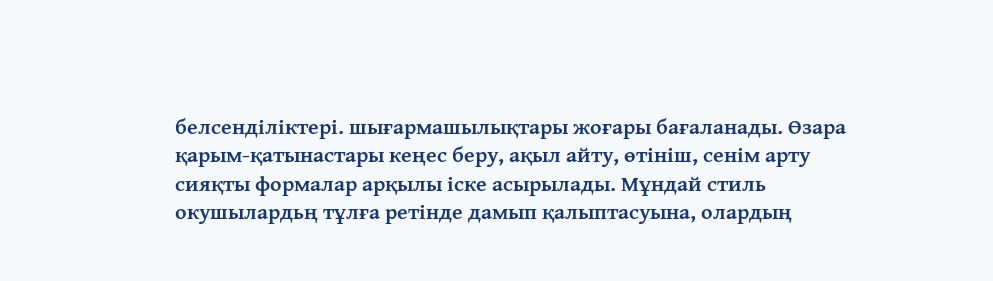белсенділіктері. шығармашылықтары жоғары бағаланады. Өзара қарым-қатынастары кеңес беру, ақыл айту, өтініш, сенім арту сияқты формалар арқылы іске асырылады. Мұндай стиль окушылардьң тұлға ретінде дамып қалыптасуына, олардың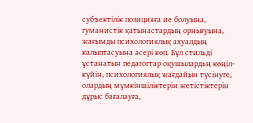субъектілік позицияға ие болуына, гуманистік қатынастардың орнығуына, жағымды психологиялық ахуалдың калыптасуына әсері көп. Бұл стильді ұстанатын педагогтар оқушылардьң көңіл-күйін, психологиялық жағдайын түсінуге, олардың мүмкіншіліктерін жетістіктерін дұрыс бағалауға,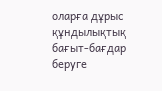оларға дұрыс құндылықтық бағыт-бағдар беруге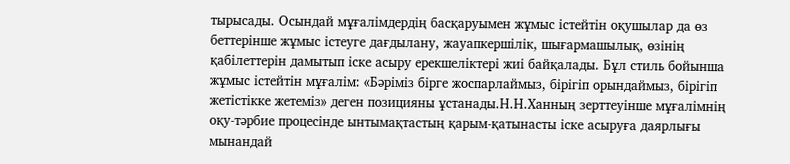тырысады. Осындай мұғалімдердің басқаруымен жұмыс істейтін оқушылар да өз беттерінше жұмыс істеуге дағдылану, жауапкершілік, шығармашылық, өзінің қабілеттерін дамытып іске асыру ерекшеліктері жиі байқалады. Бұл стиль бойынша жұмыс істейтін мұғалім: «Бәріміз бірге жоспарлаймыз, бірігіп орындаймыз, бірігіп жетістікке жетеміз» деген позицияны ұстанады.Н.Н.Ханның зерттеуінше мұғалімнің оқу-тәрбие процесінде ынтымақтастың қарым-қатынасты іске асыруға даярлығы мынандай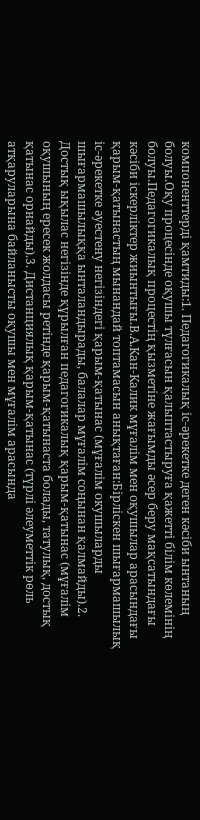компоненттерді қамтиды:1. Педагогикалық іс-әрекетке деген кәсіби ынтаның болуы.Оқу процесінде оқушы түлғасын қалыптастыруға қажетті білім көлемінің болуы.Педагогикалық процестің қызметіне жағымды әсер беру мақсатындағы кәсіби іскерліктер жиынтығы.В.А.Кан-Калик мұғалім мен оқушылар арасындағы қарым-қатынастың мынандай топтамасын анықтаған:Бірліскен шығармашылық іс-әрекетке әуестену негізіндегі қарым-қатынас (мұғалім окушыларды шығармашылыққа ынталандырады, балалар мұғалім соңынан қалмайды).2. Достық ықылас негізінде құрылған педагогикалық қарым-қатынас (мұғалім оқушының ересек жолдасы ретінде қарым-қатынаста болады, татулық, достық қатынас орнайды).3. Дистанциялық қарым-қатынас (түрлі әлеуметтік рөль атқаруларына байланысты оқушы мен мұғалім арасында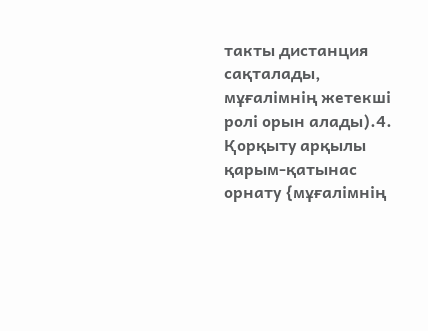такты дистанция сақталады, мұғалімнің жетекші ролі орын алады).4. Қорқыту арқылы қарым-қатынас орнату {мұғалімнің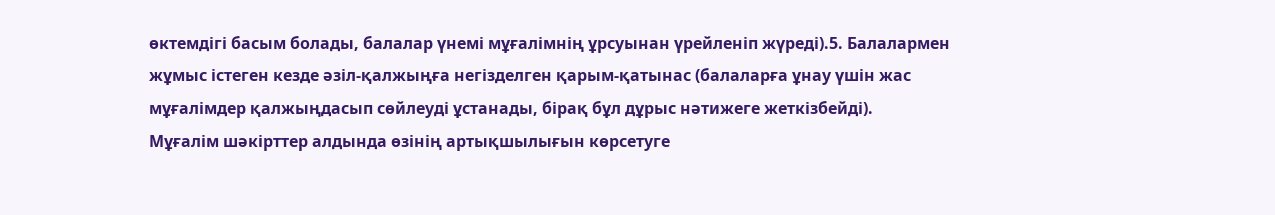өктемдігі басым болады, балалар үнемі мұғалімнің ұрсуынан үрейленіп жүреді).5. Балалармен жұмыс істеген кезде әзіл-қалжыңға негізделген қарым-қатынас (балаларға ұнау үшін жас мұғалімдер қалжыңдасып сөйлеуді ұстанады, бірақ бұл дұрыс нәтижеге жеткізбейді).
Мұғалім шәкірттер алдында өзінің артықшылығын көрсетуге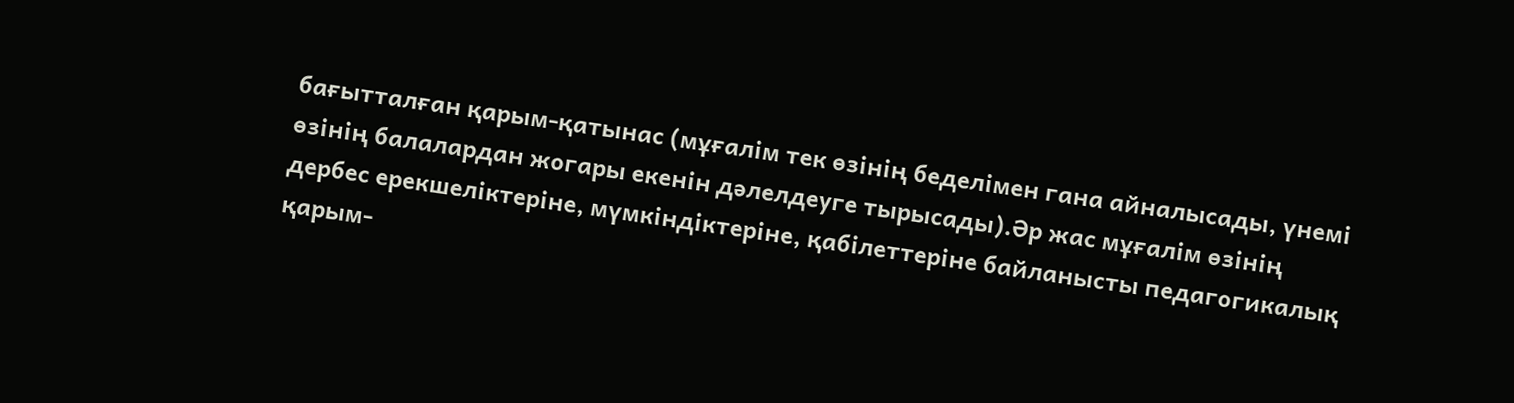бағытталған қарым-қатынас (мұғалім тек өзінің беделімен гана айналысады, үнемі өзінің балалардан жогары екенін дәлелдеуге тырысады).Әр жас мұғалім өзінің дербес ерекшеліктеріне, мүмкіндіктеріне, қабілеттеріне байланысты педагогикалық қарым-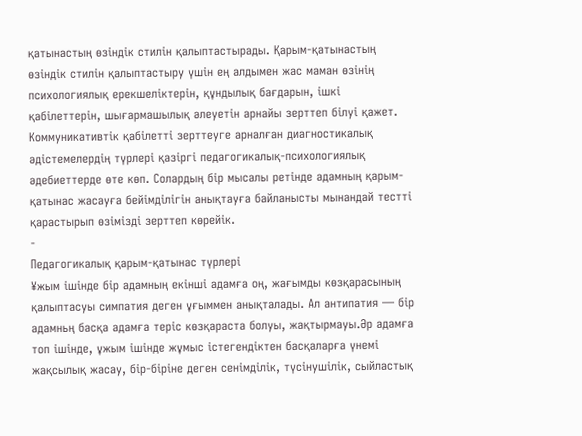қатынастың өзіндік стилін қалыптастырады. Қарым-қатынастың өзіндік стилін қалыптастыру үшін ең алдымен жас маман өзінің психологиялық ерекшеліктерін, құндылық бағдарын, ішкі қабілеттерін, шығармашылық әлеуетін арнайы зерттеп білуі қажет. Коммуникативтік қабілетті зерттеуге арналған диагностикалық әдістемелердің түрлері қазіргі педагогикалық-психологиялық әдебиеттерде өте көп. Солардың бір мысалы ретінде адамның қарым-қатынас жасауға бейімділігін анықтауға байланысты мынандай тестті қарастырып өзімізді зерттеп көрейік.
-
Педагогикалық қарым-қатынас түрлері
¥жым ішінде бір адамның екінші адамға оң, жағымды көзқарасының қалыптасуы симпатия деген ұғыммен анықталады. Ал антипатия — бір адамньң басқа адамға теріс көзқараста болуы, жақтырмауы.Әр адамға топ ішінде, ұжым ішінде жұмыс істегендіктен басқаларға үнемі жақсылық жасау, бір-біріне деген сенімділік, түсінушілік, сыйластық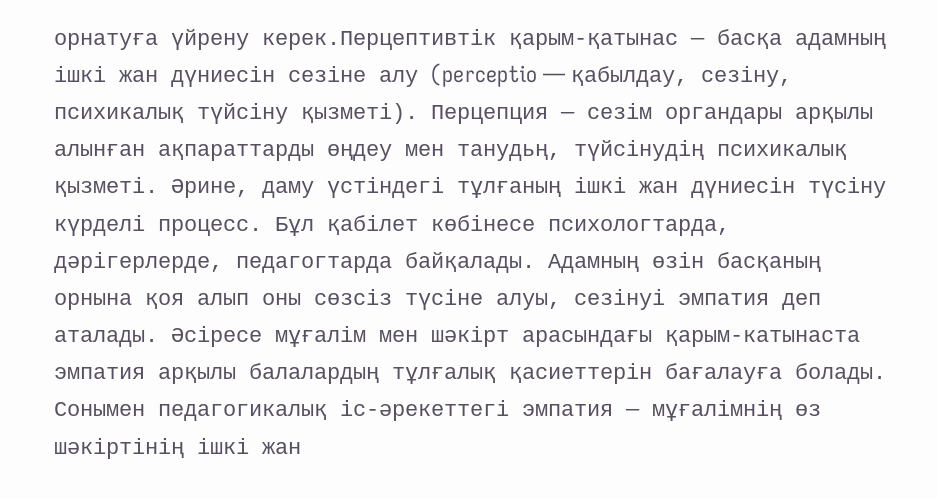орнатуға үйрену керек.Перцептивтік қарым-қатынас — басқа адамның ішкі жан дүниесін сезіне алу (perceptio — қабылдау, сезіну, психикалық түйсіну қызметі). Перцепция — сезім органдары арқылы алынған ақпараттарды өңдеу мен танудьң, түйсінудің психикалық қызметі. Әрине, даму үстіндегі тұлғаның ішкі жан дүниесін түсіну күрделі процесс. Бұл қабілет көбінесе психологтарда, дәрігерлерде, педагогтарда байқалады. Адамның өзін басқаның орнына қоя алып оны сөзсіз түсіне алуы, сезінуі эмпатия деп аталады. Әсіресе мұғалім мен шәкірт арасындағы қарым-катынаста эмпатия арқылы балалардың тұлғалық қасиеттерін бағалауға болады. Сонымен педагогикалық іс-әрекеттегі эмпатия — мұғалімнің өз шәкіртінің ішкі жан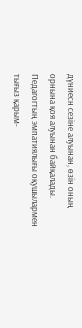дүниесн сезіне алуынан, өзін оның орнына қоя алуынан байқалады. Педагогтың эмпатиялығы оқушылармен тығыз қарым-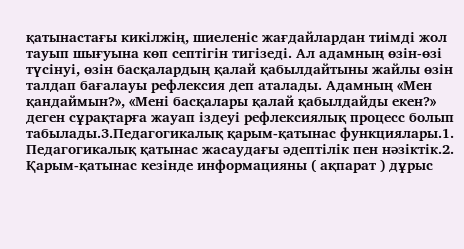қатынастағы кикілжің, шиеленіс жағдайлардан тиімді жол тауып шығуына көп септігін тигізеді. Ал адамның өзін-өзі түсінуі, өзін басқалардың қалай қабылдайтыны жайлы өзін талдап бағалауы рефлексия деп аталады. Адамның «Мен қандаймын?», «Мені басқалары қалай қабылдайды екен?» деген сұрақтарға жауап іздеуі рефлексиялық процесс болып табылады.3.Педагогикалық қарым-қатынас функциялары.1. Педагогикалық қатынас жасаудағы әдептілік пен нәзіктік.2. Қарым-қатынас кезінде информацияны ( ақпарат ) дұрыс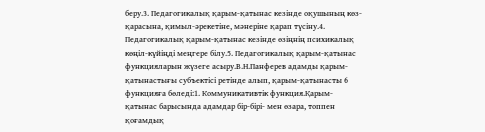беру.3. Педагогикалық қарым-қатынас кезінде оқушының көз-қарасына, қимыл-әрекетіне, мәнеріне қарап түсіну.4. Педагогикалық қарым-қатынас кезінде өзіңнің психикалық көңіл-күйіңді меңгере білу.5. Педагогикалық қарым-қатынас функцияларын жүзеге асыру.В.Н.Панферев адамды қарым-қатынастығы субъектісі ретінде алып, қарым-қатынасты 6 функцияға бөледі:1. Коммуникативтік функция.Қарым-қатынас барысында адамдар бір-бірі- мен өзара, топпен қоғамдық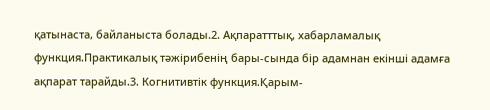қатынаста, байланыста болады.2. Ақпаратттық, хабарламалық функция.Практикалық тәжірибенің бары-сында бір адамнан екінші адамға ақпарат тарайды.3. Когнитивтік функция.Қарым-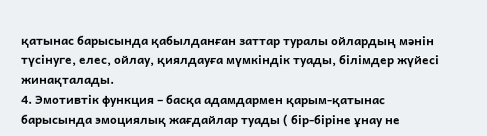қатынас барысында қабылданған заттар туралы ойлардың мәнін түсінуге, елес, ойлау, қиялдауға мүмкіндік туады, білімдер жүйесі жинақталады.
4. Эмотивтік функция – басқа адамдармен қарым-қатынас барысында эмоциялық жағдайлар туады ( бір-біріне ұнау не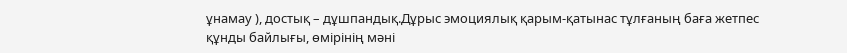ұнамау ), достық – дұшпандық.Дұрыс эмоциялық қарым-қатынас тұлғаның баға жетпес құнды байлығы, өмірінің мәні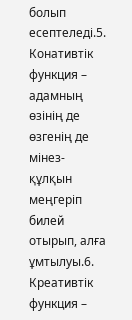болып есептеледі.5. Конативтік функция – адамның өзінің де өзгенің де мінез-құлқын меңгеріп билей отырып, алға ұмтылуы.6. Креативтік функция –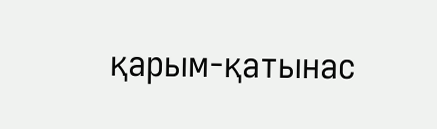қарым-қатынас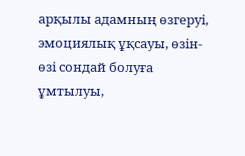арқылы адамның өзгеруі, эмоциялық ұқсауы, өзін-өзі сондай болуға ұмтылуы,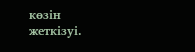көзін жеткізуі.